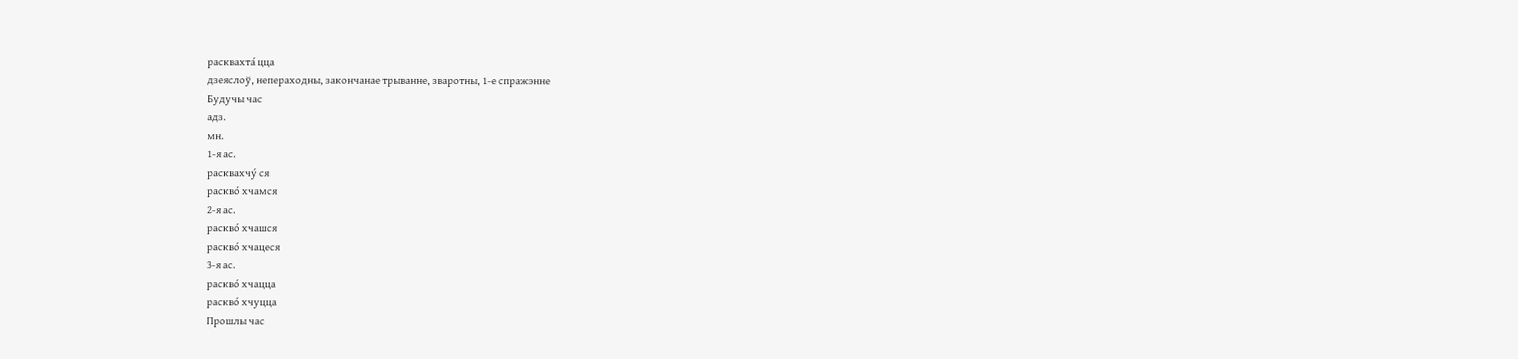расквахта́ цца
дзеяслоў, непераходны, закончанае трыванне, зваротны, 1-е спражэнне
Будучы час
адз.
мн.
1-я ас.
расквахчу́ ся
раскво́ хчамся
2-я ас.
раскво́ хчашся
раскво́ хчацеся
3-я ас.
раскво́ хчацца
раскво́ хчуцца
Прошлы час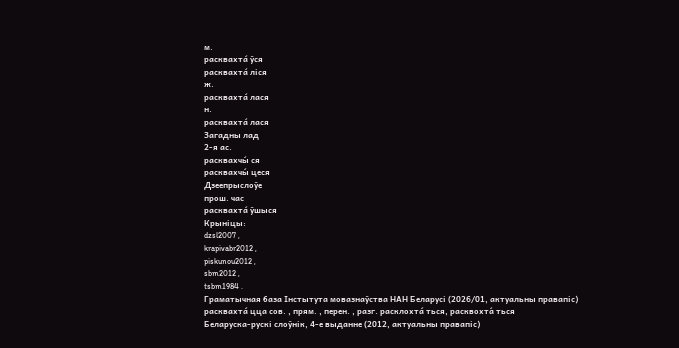м.
расквахта́ ўся
расквахта́ ліся
ж.
расквахта́ лася
н.
расквахта́ лася
Загадны лад
2-я ас.
расквахчы́ ся
расквахчы́ цеся
Дзеепрыслоўе
прош. час
расквахта́ ўшыся
Крыніцы:
dzsl2007 ,
krapivabr2012 ,
piskunou2012 ,
sbm2012 ,
tsbm1984 .
Граматычная база Інстытута мовазнаўства НАН Беларусі (2026/01, актуальны правапіс)
расквахта́ цца сов. , прям. , перен. , разг. расклохта́ ться, расквохта́ ться
Беларуска-рускі слоўнік, 4-е выданне (2012, актуальны правапіс)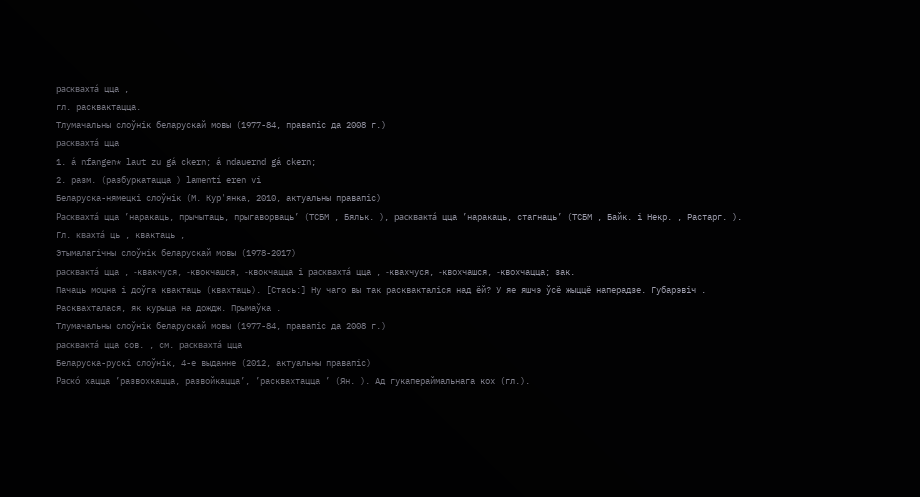расквахта́ цца ,
гл. расквактацца.
Тлумачальны слоўнік беларускай мовы (1977-84, правапіс да 2008 г.)
расквахта́ цца
1. á nfangen* laut zu gá ckern; á ndauernd gá ckern;
2. разм. (разбуркатацца ) lamentí eren vi
Беларуска-нямецкі слоўнік (М. Кур'янка, 2010, актуальны правапіс)
Расквахта́ цца ’наракаць, прычытаць, прыгаворваць’ (ТСБМ , Бяльк. ), расквакта́ цца ’наракаць, стагнаць’ (ТСБМ , Байк. і Некр. , Растарг. ). Гл. квахта́ ць , квактаць ,
Этымалагічны слоўнік беларускай мовы (1978-2017)
расквакта́ цца , ‑квакчуся, ‑квокчашся, ‑квокчацца і расквахта́ цца , ‑квахчуся, ‑квохчашся, ‑квохчацца; зак.
Пачаць моцна і доўга квактаць (квахтаць). [Стась:] Ну чаго вы так расквакталіся над ёй? У яе яшчэ ўсё жыццё наперадзе. Губарэвіч . Расквахталася, як курыца на дождж. Прымаўка .
Тлумачальны слоўнік беларускай мовы (1977-84, правапіс да 2008 г.)
расквакта́ цца сов. , см. расквахта́ цца
Беларуска-рускі слоўнік, 4-е выданне (2012, актуальны правапіс)
Раско́ хацца ’развохкацца, развойкацца’, ’расквахтацца ’ (Ян. ). Ад гукапераймальнага кох (гл.).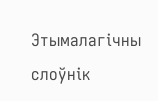Этымалагічны слоўнік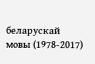беларускай мовы (1978-2017)